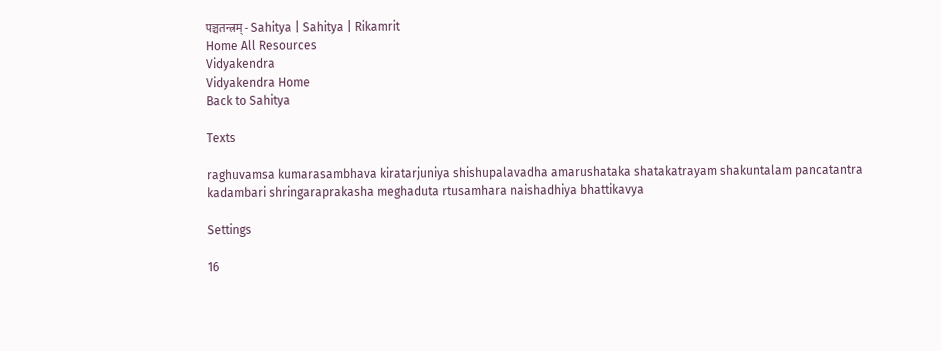पञ्चतन्त्रम् - Sahitya | Sahitya | Rikamrit
Home All Resources
Vidyakendra
Vidyakendra Home
Back to Sahitya

Texts

raghuvamsa kumarasambhava kiratarjuniya shishupalavadha amarushataka shatakatrayam shakuntalam pancatantra kadambari shringaraprakasha meghaduta rtusamhara naishadhiya bhattikavya

Settings

16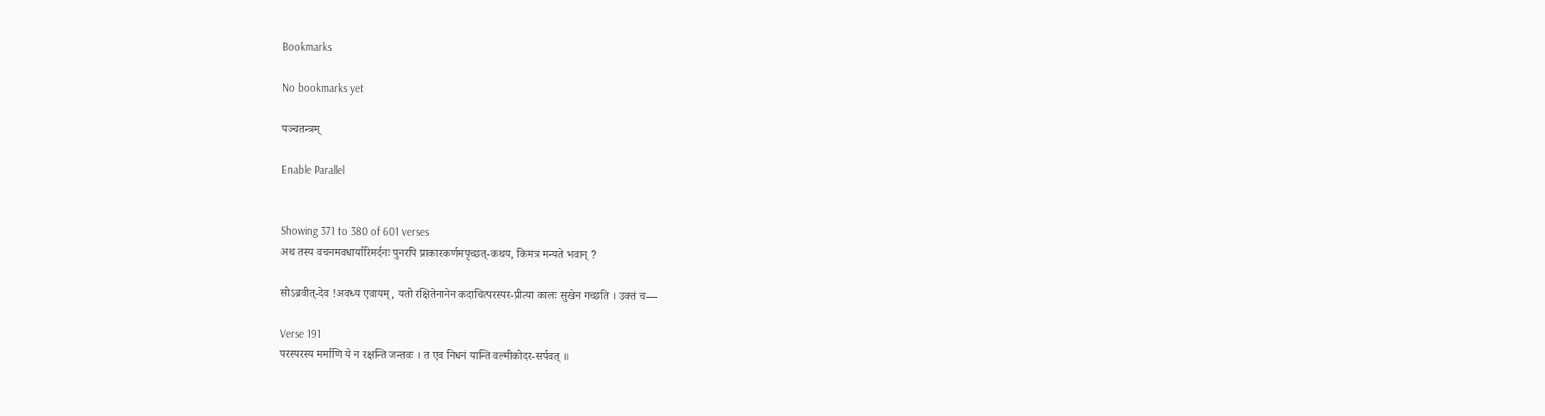Bookmarks

No bookmarks yet

पञ्चतन्त्रम्

Enable Parallel


Showing 371 to 380 of 601 verses
अथ तस्य वचनमवधार्यारिमर्दनः पुनरपि प्राकारकर्णमपृच्छत्-कथय, किमत्र मन्यते भवान् ?

सोऽब्रवीत्-देव !अवध्य एवायम्, यतो रक्षितेनानेन कदाचित्परस्पर-प्रीत्या कालः सुखेन गच्छति । उक्तं च—

Verse 191
परस्परस्य मर्माणि ये न रक्षन्ति जन्तवः । त एव निधनं यान्ति वल्मीकोदर-सर्पवत् ॥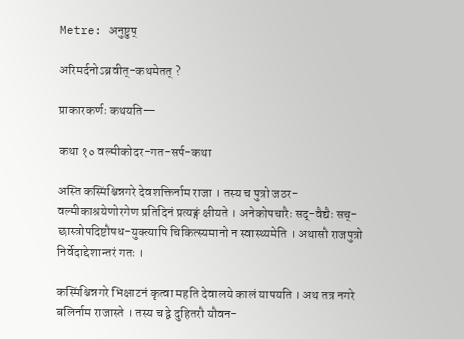Metre: अनुष्टुप्

अरिमर्दनोऽब्रवीत्-कथमेतत् ?

प्राकारकर्णः कथयति—

कथा १० वल्मीकोदर-गत-सर्प-कथा

अस्ति कस्मिंश्चिन्नगरे देवशक्तिर्नाम राजा । तस्य च पुत्रो जठर-वल्मीकाश्रयेणोरगेण प्रतिदिनं प्रत्यङ्गं क्षीयते । अनेकोपचारैः सद्-वैद्यैः सच्-छास्त्रोपदिष्टौषध-युक्त्यापि चिकित्स्यमानो न स्वास्थ्यमेति । अथासौ राजपुत्रो निर्वेदाद्देशान्तरं गतः ।

कस्मिंश्चिन्नगरे भिक्षाटनं कृत्वा महति देवालये कालं यापयति । अथ तत्र नगरे बलिर्नाम राजास्ते । तस्य च द्वे दुहितरौ यौवन-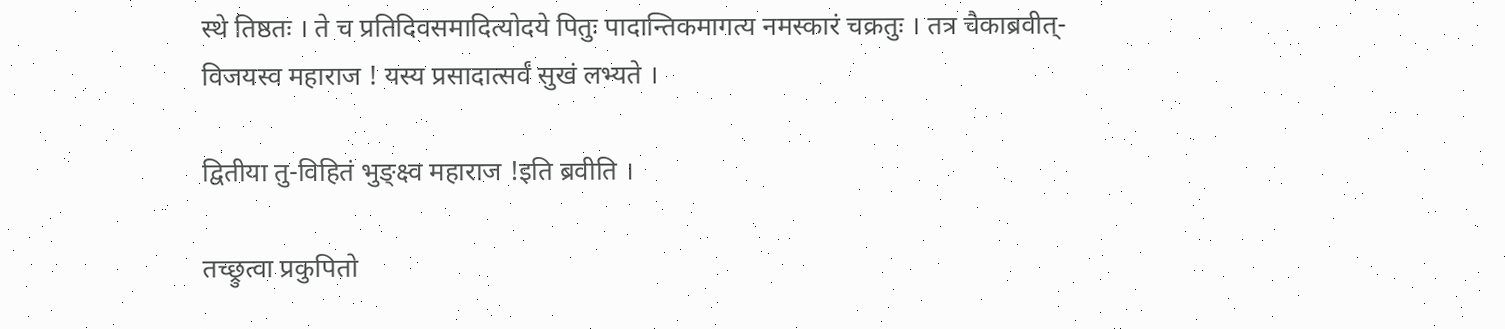स्थे तिष्ठतः । ते च प्रतिदिवसमादित्योदये पितुः पादान्तिकमागत्य नमस्कारं चक्रतुः । तत्र चैकाब्रवीत्-विजयस्व महाराज ! यस्य प्रसादात्सर्वं सुखं लभ्यते ।

द्वितीया तु-विहितं भुङ्क्ष्व महाराज !इति ब्रवीति ।

तच्छ्रुत्वा प्रकुपितो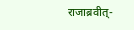राजाब्रवीत्-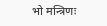भो मन्त्रिणः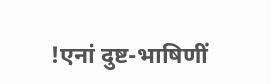!एनां दुष्ट-भाषिणीं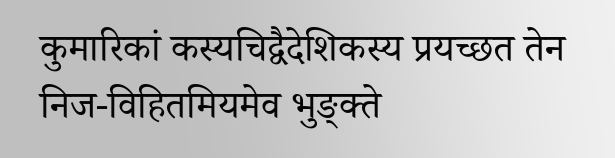कुमारिकां कस्यचिद्वैदेशिकस्य प्रयच्छत तेन निज-विहितमियमेव भुङ्क्ते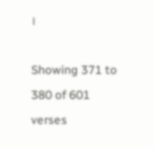।

Showing 371 to 380 of 601 verses